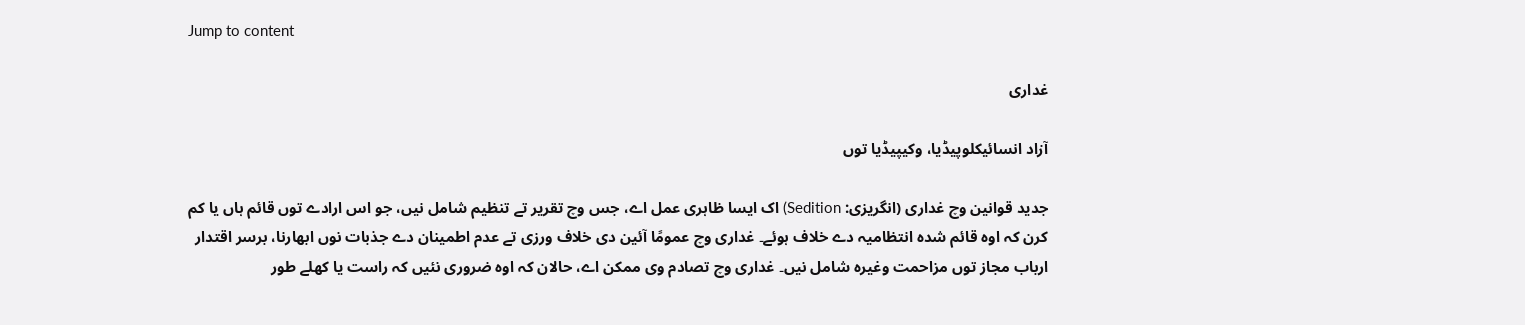Jump to content

غداری

آزاد انسائیکلوپیڈیا، وکیپیڈیا توں

جدید قوانین وچ غداری (انگریزی: Sedition) اک ایسا ظاہری عمل اے، جس وچ تقریر تے تنظیم شامل نيں، جو اس ارادے توں قائم ہاں یا کم کرن کہ اوہ قائم شدہ انتظامیہ دے خلاف ہوئے۔ غداری وچ عمومًا آئین دی خلاف ورزی تے عدم اطمینان دے جذبات نوں ابھارنا، برسر اقتدار ارباب مجاز توں مزاحمت وغیرہ شامل نيں۔ غداری وچ تصادم وی ممکن اے، حالان کہ اوہ ضروری نئيں کہ راست یا کھلے طور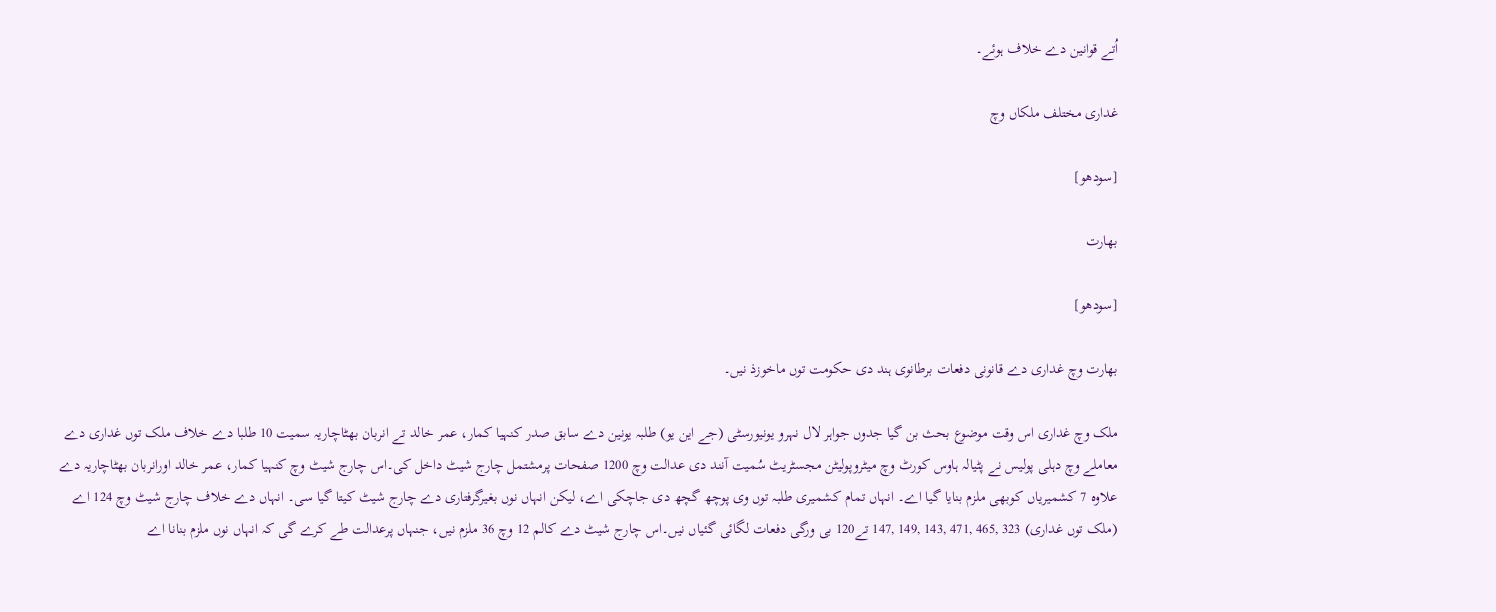اُتے قوانین دے خلاف ہوئے۔

غداری مختلف ملکاں وچ

[سودھو]

بھارت

[سودھو]

بھارت وچ غداری دے قانونی دفعات برطانوی ہند دی حکومت توں ماخوزذ نيں۔

ملک وچ غداری اس وقت موضوع بحث بن گیا جدوں جواہر لال نہرو یونیورسٹی (جے این یو) طلبہ یونین دے سابق صدر کنہیا کمار، عمر خالد تے انربان بھٹاچاریہ سمیت 10 طلبا دے خلاف ملک توں غداری دے معاملے وچ دہلی پولیس نے پٹیالہ ہاوس کورٹ وچ میٹروپولیٹن مجسٹریٹ سُمیت آنند دی عدالت وچ 1200 صفحات پرمشتمل چارج شیٹ داخل کی۔اس چارج شیٹ وچ کنہیا کمار، عمر خالد اورانربان بھٹاچاریہ دے علاوہ 7 کشمیریاں کوبھی ملزم بنایا گیا اے۔ انہاں تمام کشمیری طلبہ توں وی پوچھ گچھ دی جاچکی اے، لیکن انہاں نوں بغیرگرفتاری دے چارج شیٹ کیتا گیا سی۔ انہاں دے خلاف چارج شیٹ وچ 124 اے (ملک توں غداری) 323 ,465 ,471 ,143 ,149 ,147 تے120 بی ورگی دفعات لگائی گئیاں نيں۔اس چارج شیٹ دے کالم 12 وچ 36 ملزم نيں، جنہاں پرعدالت طے کرے گی کہ انہاں نوں ملزم بنانا اے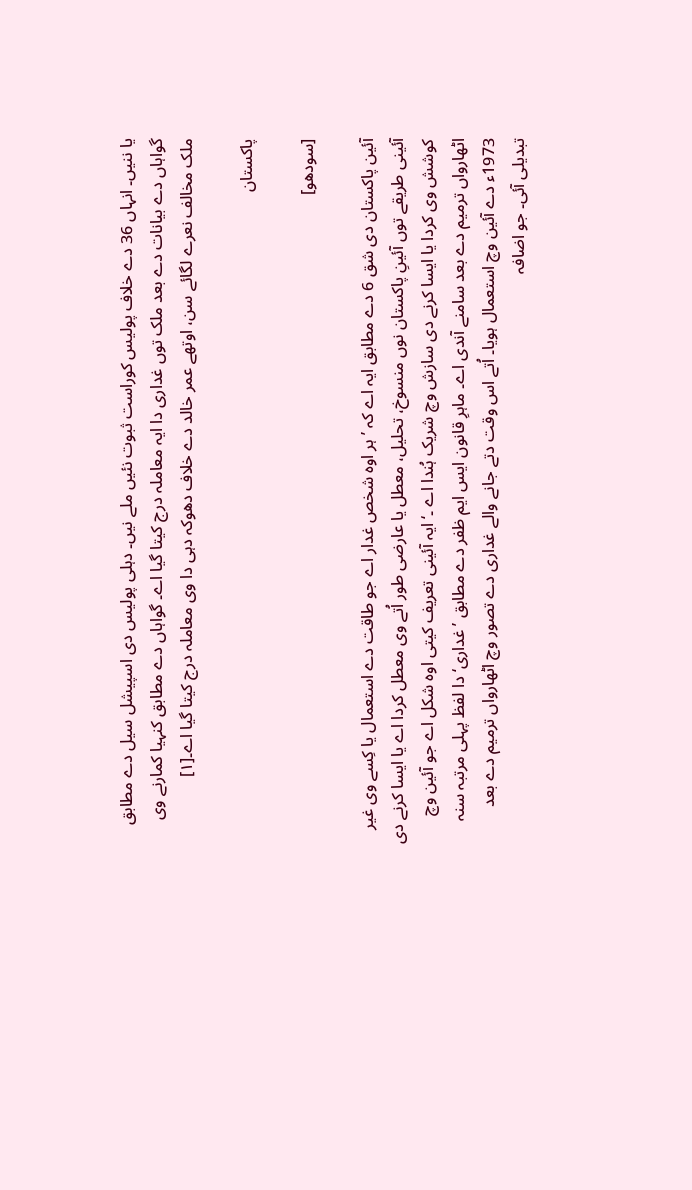یا ننيں۔ انہاں 36 دے خلاف پولیس کوراست ثبوت نئيں ملے نيں۔ دہلی پولیس دی اسپیشل سیل دے مطابق گواہاں دے بیانات دے بعد ملک توں غداری دا ایہ معاملہ درج کیتا گیا اے۔ گواہاں دے مطابق کنہیا کمارنے وی ملک مخالف نعرے لگائے سن، اوتھے عمر خالد دے خلاف دھوکہ دہی دا وی معاملہ درج کیتا گیا اے۔[۱]

پاکستان

[سودھو]

آئین پاکستان دی شق 6 دے مطابق ایہ اے کہ ’ہر اوہ شخص غدار اے جو طاقت دے استعمال یا کِسے وی غیر آئینی طریقے توں آئینِ پاکستان نوں منسوخ، تحلیل، معطل یا عارضی طور اُتے وی معطل کردا اے یا ایسا کرنے دی کوشش وی کردا یا ایسا کرنے دی سازش وچ شریک ہُندا اے ۔‘ ایہ آئینی تعریف کيتی اوہ شکل اے جو آئین وچ اٹھارواں ترمیم دے بعد سامنے آندی اے۔ ماہرِ قانون ایس ایم ظفر دے مطابق ’غداری‘ دا لفظ پہلی مرتبہ سنہ 1973ء دے آئین وچ استعمال ہويا۔ اُتے اس وقت دتے جانے والے غداری دے تصور وچ اٹھارواں ترمیم دے بعد تبدیلی آئی۔ جو اضافہ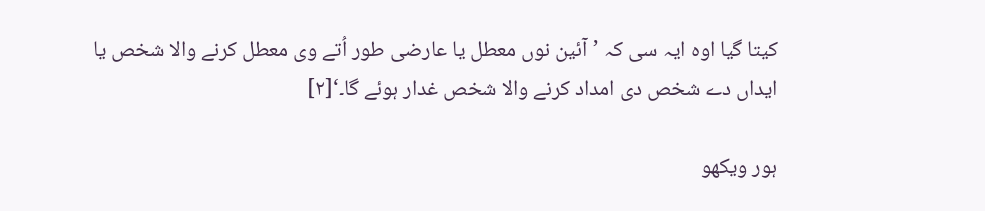کیتا گیا اوہ ایہ سی کہ ’آئین نوں معطل یا عارضی طور اُتے وی معطل کرنے والا شخص یا ایداں دے شخص دی امداد کرنے والا شخص غدار ہوئے گا۔‘[۲]

ہور ویکھو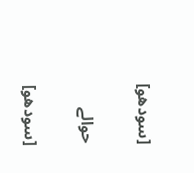[سودھو]

حوالے

[سودھو]